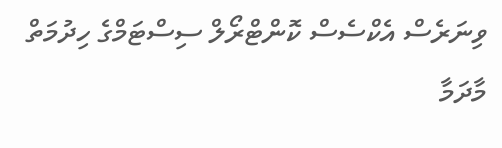ވިނަރެސް އެކްސެސް ކޮންޓްރޯލް ސިސްޓަމްގެ ހިދުމަތް މާދަމާ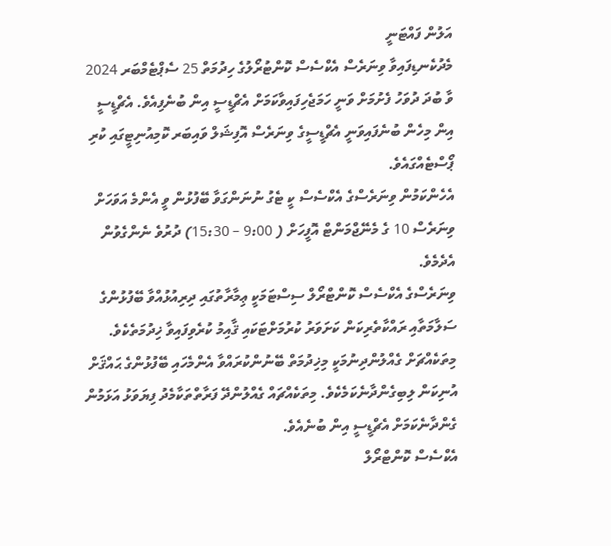އަލުން ފައްޓަނީ
މެދުކެނޑިފައިވާ ވިނަރެސް އެކްސެސް ކޮންޓުރޯލުގެ ހިދުމަތް 25 ސެޕްޓެމްބަރ 2024 ވާ ބުދަ ދުވަހު ފެށުމަށް ވަނީ ހަމަޖެހިފައިވާކަމަށް އެޗްޑީސީ އިން ބުނެފިއެވެ. އެޗްޑީސީ އިން މިހެން ބުނެފައިވަނީ އެޗްޑީސީގެ ވިނަރެސް އޮފިޝަލް ވައިބަރ ކޮމިއުނިޓީގައި ކުރި ޕޯސްޓެއްގައެވެ.
އެހެންކަމުން ވިނަރެސްގެ އެކްސެސް ކީ ޓެގު ނުނަންގަވާ ބޭފުޅުން ވީ އެންމެ އަވަހަށް ވިނަރެސް 10 ގެ މެނޭޖްމަންޓް އޮފީހަށް ( 9:00 – 15:30) ދުރުވެ ނެންގެވުން އެދެމެވެ.
ވިނަރެސްގެ އެކްސެސް ކޮންޓްރޯލް ސިސްޓަމަކީ ޢިމާރާތުގައި ދިރިއުޅުއްވާ ބޭފުޅުންގެ ސަލާމަތާއި ރައްކާތެރިކަން ކަށަވަރު ކުރުމަށްޓަކައި ޤާއިމު ކުރެވިފައިވާ ޚިދުމަތެކެވެ. މިތަކެއްޗަށް ގެއްލުންދިނުމަކީ މިޚިދުމަތް ބޭނުންކުރައްވާ އެންމެހައި ބޭފުޅުންގެ ޙައްޤަށް އުނިކަން ލިބިގެންދާނެކަމެކެވެ. މިތަކެއްޗައް ގެއްލުންދޭ ފަރާތްތަކާމެދު ފިޔަވަޅު އަޅަމުން ގެންދާނެކަމަށް އެޗްޑީސީ އިން ބުނެއެވެ.
އެކްސެސް ކޮންޓްރޯލް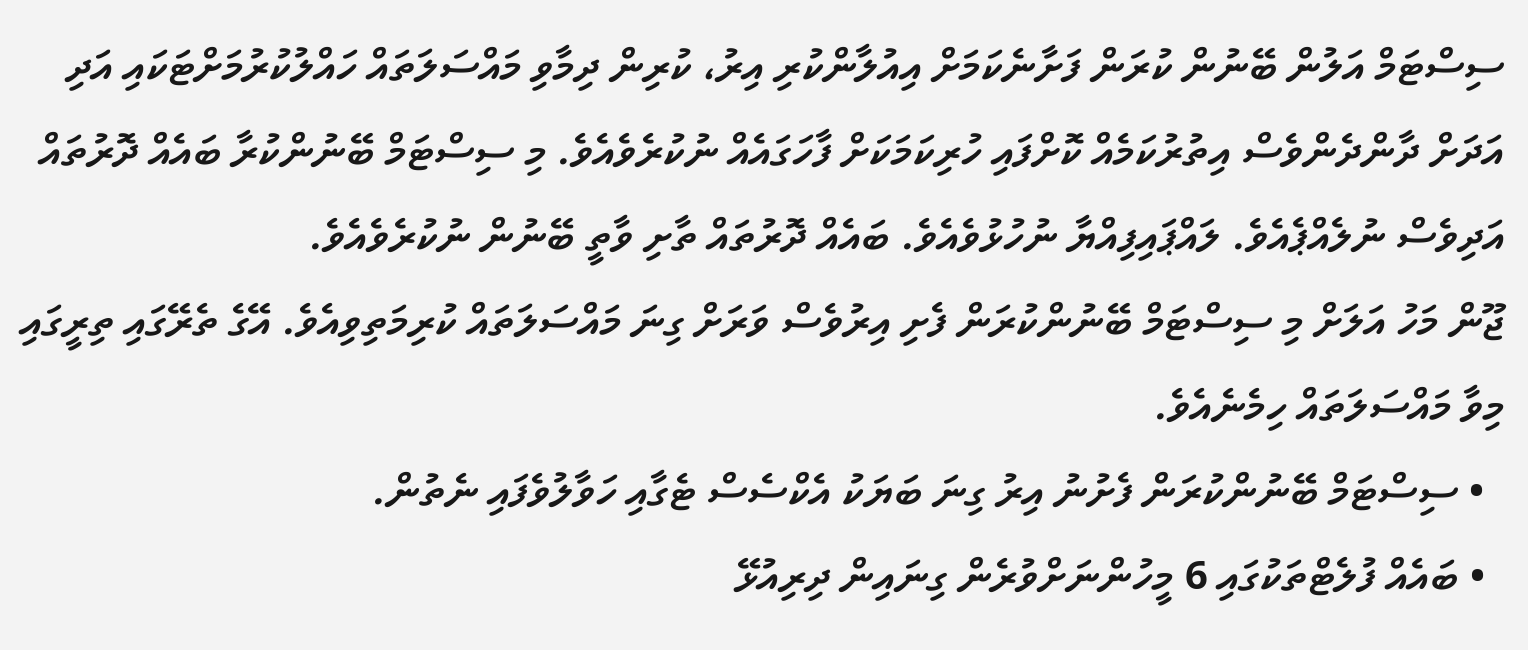ސިސްޓަމް އަލުން ބޭނުން ކުރަން ފަށާނެކަމަށް އިއުލާންކުރި އިރު، ކުރިން ދިމާވި މައްސަލަތައް ހައްލުކުރުމަށްޓަކައި އަދި އަދަށް ދާންދެންވެސް އިތުރުކަމެއް ކޮށްފައި ހުރިކަމަކަށް ފާހަގައެއް ނުކުރެވެއެވެ. މި ސިސްޓަމް ބޭނުންކުރާ ބައެއް ދޮރުތައް އަދިވެސް ނުލެއްޕެއެވެ. ލައްޕައިފިއްޔާ ނުހުޅުވެއެވެ. ބައެއް ދޮރުތައް ތާށި ވާތީ ބޭނުން ނުކުރެވެއެވެ.
ޖޫން މަހު އަލަށް މި ސިސްޓަމް ބޭނުންކުރަން ފެށި އިރުވެސް ވަރަށް ގިނަ މައްސަލަތައް ކުރިމަތިވިއެވެ. އޭގެ ތެރޭގައި ތިރީގައި މިވާ މައްސަލަތައް ހިމެނެއެވެ.
  • ސިސްޓަމް ބޭނުންކުރަން ފެށުނު އިރު ގިނަ ބަޔަކު އެކްސެސް ޓެގާއި ހަވާލުވެފައި ނެތުން.
  • ބައެއް ފުލެޓްތަކުގައި 6 މީހުންނަށްވުރެން ގިނައިން ދިރިއުޅޭ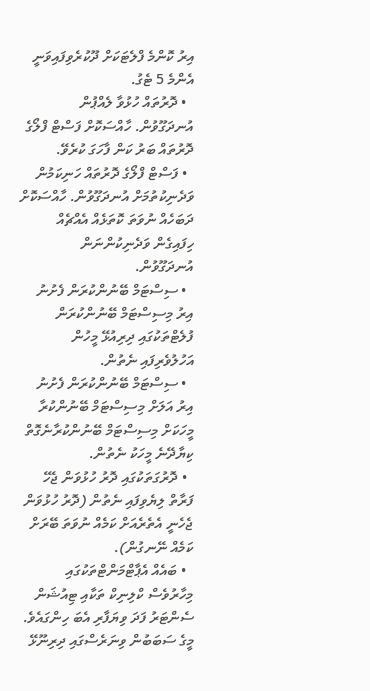އިރު ކޮންމެ ފްލެޓަކަށް ދޫކުރެވިފައިވަނީ އެންމެ 5 ޓެގު.
  • ދޮރުތައް ހުޅުވާ ލެއްޕުން އުނދަގޫވުން. ހާއްސަކޮށް ފަސްޓް ފްލޯގެ ދޮރުތައް ބަރު ކަން ފާހަގަ ކުރެވޭ.
  • ފަސްޓް ފްލޯގެ ދޮރުތައް ހަނިކަމުން ވަދެނިކުތުމަށް އުނދަގޫވުން. ހާއްސަކޮށް ދަބަހެއް ނުވަތަ ކޮތަޅެއް އެއްޗެއް ހިފައިގެން ވަދެނިކުންނަން އުނދަގޫވުން.
  • ސިސްޓަމް ބޭނުންކުރަން ފެށުނު އިރު މިސިސްޓަމް ބޭނުންކުރަން ފުލެޓްތަކުގައި ދިރިއުޅޭ މީހުން އަހުލުވެރިފައި ނެތުން.
  • ސިސްޓަމް ބޭނުންކުރަން ފެށުނު އިރު އަލަށް މިސިސްޓަމް ބޭނުންކުރާ މީހަކަށް މިސިސްޓަމް ބޭނުންކުރާނެގޮތް ކިޔާދޭނެ މީހަކު ނެތުން.
  • ދޮރުގަތަކުގައި ދޮރު ހުޅުވަން ޖެހޭ ފަރާތް ލިޔެވިފައި ނެތުން (ދޮރު ހުޅުވަން ޖެހެނީ އެތެރެއަށް ކަމެއް ނުވަތަ ބޭރަށް ކަމެއް ނޭނގުން).
  • ބައެއް އެޕާޓްމަންޓްތަކުގައި މިހާރުވެސް ކްލިނިކް ތަކާއި ޓިއުޝަން ސެންޓަރު ފަދަ ވިޔަފާރި އެބަ ހިންގައެވެ. މީގެ ސަބަބުން ވިނަރެސްގައި ދިރިނޫޅޭ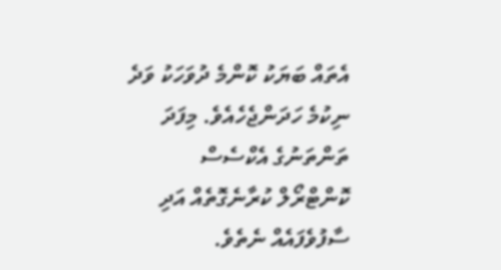އެތައް ބަޔަކު ކޮންމެ ދުވަހަކު ވަދެ ނިކުމެ ހަދަންޖެހެއެވެ. މިފަދަ ތަންތަނުގެ އެކްސެސް ކޮންޓްރޯލް ކުރާނެގޮތެއް އަދި ސާފުވެފައެއް ނެތެވެ.